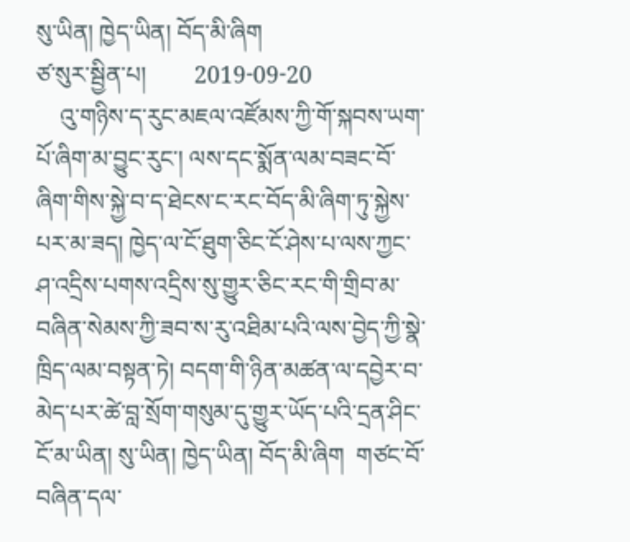སུ་ཡིན། ཁྱེད་ཡིན། བོད་མི་ཞིག
ཙ་སུར་སྦྱིན་པ།        2019-09-20
    འུ་གཉིས་ད་རུང་མཇལ་འཛོམས་ཀྱི་གོ་སྐབས་ཡག་པོ་ཞིག་མ་བྱུང་རུང་། ལས་དང་སྨོན་ལམ་བཟང་བོ་ཞིག་གིས་སྐྱེ་བ་ད་ཐེངས་ང་རང་བོད་མི་ཞིག་ཏུ་སྐྱེས་པར་མ་ཟད། ཁྱེད་ལ་ངོ་ཐུག་ཅིང་ངོ་ཤེས་པ་ལས་ཀྱང་ཤ་འདྲིས་པགས་འདྲིས་སུ་གྱུར་ཅིང་རང་གི་གྲིབ་མ་བཞིན་སེམས་ཀྱི་ཟབ་ས་རུ་འཐིམ་པའི་ལས་བྱེད་ཀྱི་སྣེ་ཁྲིད་ལམ་བསྟན་ཏེ། བདག་གི་ཉིན་མཚན་ལ་དབྱེར་བ་མེད་པར་ཚེ་བླ་སྲོག་གསུམ་དུ་གྱུར་ཡོད་པའི་དྲན་ཤིང་ངོ་མ་ཡིན། སུ་ཡིན། ཁྱེད་ཡིན། བོད་མི་ཞིག  གཙང་བོ་བཞིན་དལ་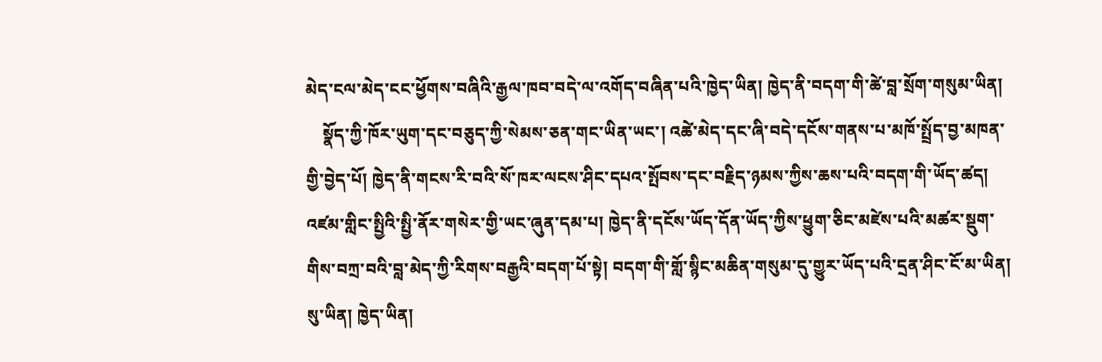མེད་ངལ་མེད་ངང་ཕྱོགས་བཞིའི་རྒྱལ་ཁབ་བདེ་ལ་འགོད་བཞིན་པའི་ཁྱེད་ཡིན། ཁྱེད་ནི་བདག་གི་ཚེ་བླ་སྲོག་གསུམ་ཡིན།
    སྣོད་ཀྱི་ཁོར་ཡུག་དང་བཅུད་ཀྱི་སེམས་ཅན་གང་ཡིན་ཡང་། འཚེ་མེད་དང་ཞི་བདེ་དངོས་གནས་པ་མཁོ་སྤྲོད་བྱ་མཁན་གྱི་བྱེད་པོ། ཁྱེད་ནི་གངས་རི་བའི་སོ་ཁར་ལངས་ཤིང་དཔའ་སྤོབས་དང་བརྗིད་ཉམས་ཀྱིས་ཆས་པའི་བདག་གི་ཡོད་ཚད། འཛམ་གླིང་སྤྱིའི་སྤྱི་ནོར་གསེར་གྱི་ཡང་ཞུན་དམ་པ། ཁྱེད་ནི་དངོས་ཡོད་དོན་ཡོད་ཀྱིས་ཕྱུག་ཅིང་མཛེས་པའི་མཚར་སྡུག་གིས་བཀྲ་བའི་བླ་མེད་ཀྱི་རིགས་བརྒྱའི་བདག་པོ་སྟེ། བདག་གི་གློ་སྙིང་མཆིན་གསུམ་དུ་གྱུར་ཡོད་པའི་དྲན་ཤིང་ངོ་མ་ཡིན། སུ་ཡིན། ཁྱེད་ཡིན།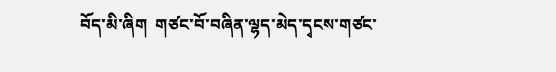བོད་མི་ཞིག  གཙང་བོ་བཞིན་ལྷད་མེད་དྭངས་གཙང་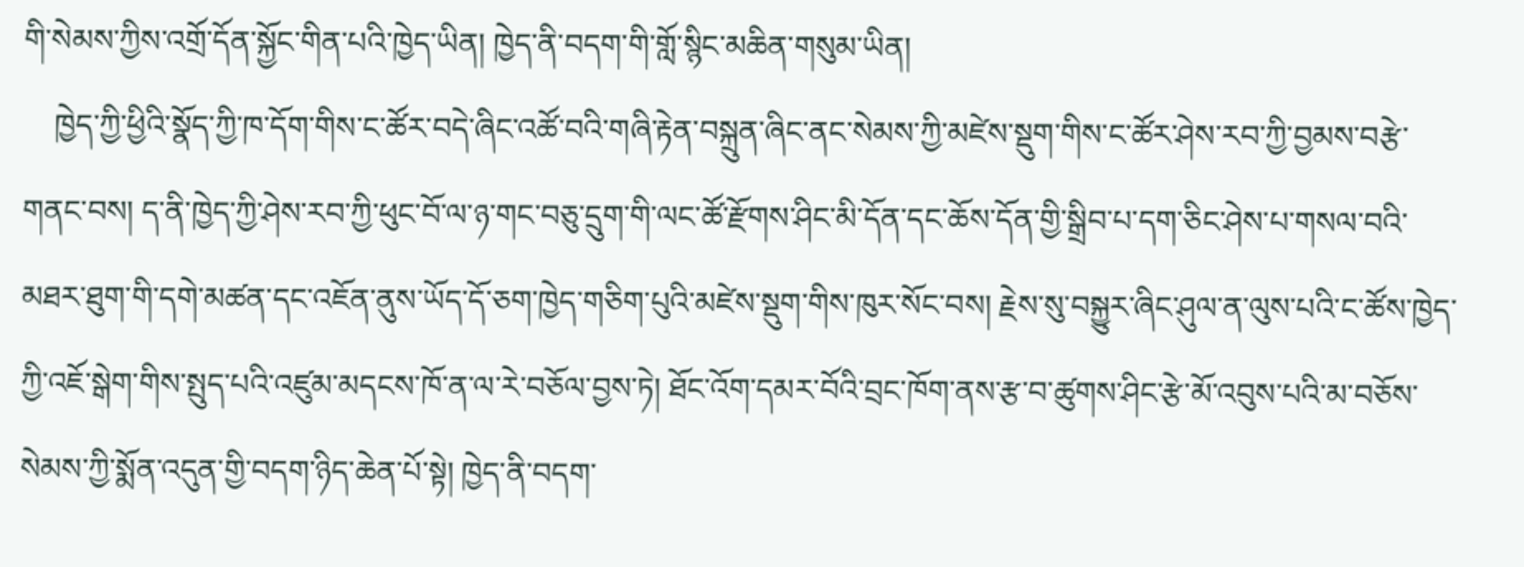གི་སེམས་ཀྱིས་འགྲོ་དོན་སྐྱོང་གིན་པའི་ཁྱེད་ཡིན། ཁྱེད་ནི་བདག་གི་གློ་སྙིང་མཆིན་གསུམ་ཡིན།
    ཁྱེད་ཀྱི་ཕྱིའི་སྣོད་ཀྱི་ཁ་དོག་གིས་ང་ཚོར་བདེ་ཞིང་འཚོ་བའི་གཞི་རྟེན་བསྐྲུན་ཞིང་ནང་སེམས་ཀྱི་མཛེས་སྡུག་གིས་ང་ཚོར་ཤེས་རབ་ཀྱི་བྱམས་བརྩེ་གནང་བས། ད་ནི་ཁྱེད་ཀྱི་ཤེས་རབ་ཀྱི་ཕུང་བོ་ལ་ཉ་གང་བཅུ་དྲུག་གི་ལང་ཚོ་རྫོགས་ཤིང་མི་དོན་དང་ཆོས་དོན་གྱི་སྒྲིབ་པ་དག་ཅིང་ཤེས་པ་གསལ་བའི་མཐར་ཐུག་གི་དགེ་མཚན་དང་འཇོན་ནུས་ཡོད་དོ་ཅག་ཁྱེད་གཅིག་པུའི་མཛེས་སྡུག་གིས་ཁུར་སོང་བས། རྗེས་སུ་བསྐྱུར་ཞིང་ཤུལ་ན་ལུས་པའི་ང་ཚོས་ཁྱེད་ཀྱི་འཇོ་སྒེག་གིས་སྤུད་པའི་འཛུམ་མདངས་ཁོ་ན་ལ་རེ་བཅོལ་བྱས་ཏེ། ཐོང་འོག་དམར་བོའི་བྲང་ཁོག་ནས་རྩ་བ་ཚུགས་ཤིང་རྩེ་མོ་འབུས་པའི་མ་བཅོས་སེམས་ཀྱི་སྨོན་འདུན་གྱི་བདག་ཉིད་ཆེན་པོ་སྟེ། ཁྱེད་ནི་བདག་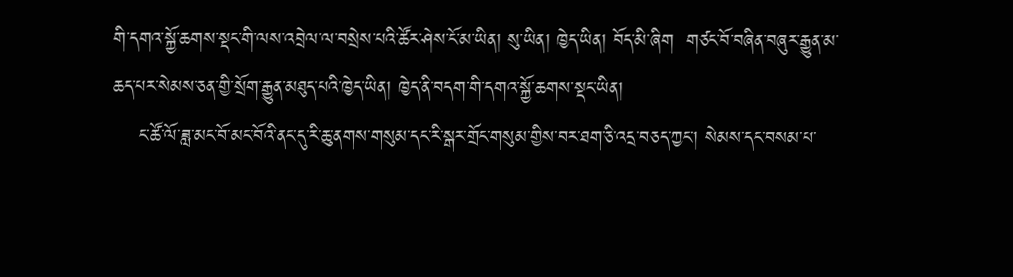གི་དགའ་སྐྱོ་ཆགས་སྡང་གི་ལས་འབྲེལ་ལ་བསྲེས་པའི་ཚོར་ཤེས་ངོ་མ་ཡིན། སུ་ཡིན། ཁྱེད་ཡིན། བོད་མི་ཞིག  གཙང་བོ་བཞིན་བཞུར་རྒྱུན་མ་ཆད་པར་སེམས་ཅན་གྱི་སྲོག་རྒྱུན་མཐུད་པའི་ཁྱེད་ཡིན། ཁྱེད་ནི་བདག་གི་དགའ་སྐྱོ་ཆགས་སྡང་ཡིན།
    ང་ཚོ་ལོ་ཟླ་མང་བོ་མང་བོའི་ནང་དུ་རི་ཆུ་ནགས་གསུམ་དང་རི་སྒར་གྲོང་གསུམ་གྱིས་བར་ཐག་ཅི་འདྲ་བཅད་ཀྱང་། སེམས་དང་བསམ་པ་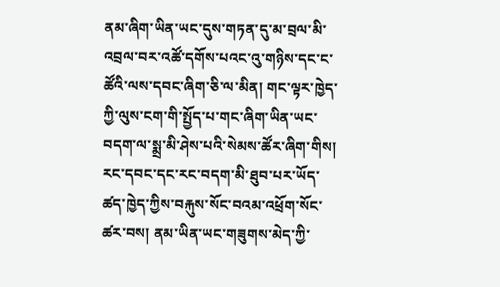ནམ་ཞིག་ཡིན་ཡང་དུས་གཏན་དུ་མ་བྲལ་མི་འབྲལ་བར་འཚོ་དགོས་པའང་འུ་གཉིས་དང་ང་ཚོའི་ལས་དབང་ཞིག་ཅི་ལ་མིན། གང་ལྟར་ཁྱེད་ཀྱི་ལུས་ངག་གི་སྤྱོད་པ་གང་ཞིག་ཡིན་ཡང་བདག་ལ་སྨྲ་མི་ཤེས་པའི་སེམས་ཚོར་ཞིག་གིས། རང་དབང་དང་རང་བདག་མི་ཐུབ་པར་ཡོད་ཚད་ཁྱེད་ཀྱིས་བརྐུས་སོང་བའམ་འཕྲོག་སོང་ཚར་བས། ནམ་ཡིན་ཡང་གཟུགས་མེད་ཀྱི་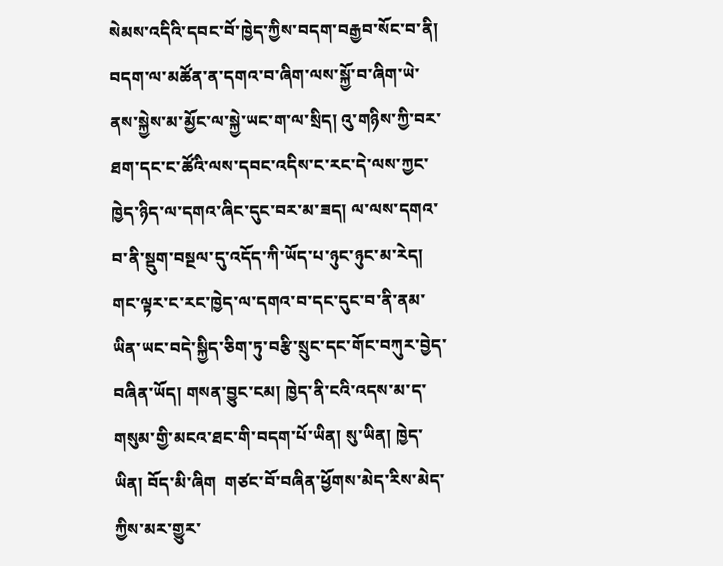སེམས་འདིའི་དབང་བོ་ཁྱེད་ཀྱིས་བདག་བརྒྱབ་སོང་བ་ནི། བདག་ལ་མཚོན་ན་དགའ་བ་ཞིག་ལས་སྐྱོ་བ་ཞིག་ཡེ་ནས་སྐྱེས་མ་མྱོང་ལ་སྐྱེ་ཡང་ག་ལ་སྲིད། འུ་གཉིས་ཀྱི་བར་ཐག་དང་ང་ཚོའི་ལས་དབང་འདིས་ང་རང་དེ་ལས་ཀྱང་ཁྱེད་ཉིད་ལ་དགའ་ཞིང་དུང་བར་མ་ཟད། ལ་ལས་དགའ་བ་ནི་སྡུག་བསྔལ་དུ་འདོད་ཀི་ཡོད་པ་ཉུང་ཉུང་མ་རེད། གང་ལྟར་ང་རང་ཁྱེད་ལ་དགའ་བ་དང་དུང་བ་ནི་ནམ་ཡིན་ཡང་བདེ་སྐྱིད་ཅིག་ཏུ་བརྩི་སྲུང་དང་གོང་བཀུར་བྱེད་བཞིན་ཡོད། གསན་བྱུང་ངམ། ཁྱེད་ནི་ངའི་འདས་མ་ད་གསུམ་གྱི་མངའ་ཐང་གི་བདག་པོ་ཡིན། སུ་ཡིན། ཁྱེད་ཡིན། བོད་མི་ཞིག  གཙང་བོ་བཞིན་ཕྱོགས་མེད་རིས་མེད་ཀྱིས་མར་གྱུར་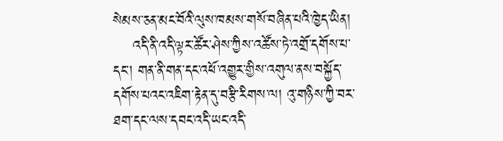སེམས་ཅན་མང་བོའི་ལུས་ཁམས་གསོ་བཞིན་པའི་ཁྱེད་ཡིན།
    འདི་ནི་འདི་ལྟར་ཚོར་ཤེས་ཀྱིས་འཚོས་ཏེ་འགྲོ་དགོས་པ་དང་། གན་ནི་གན་དང་འཕོ་འགྱུར་གྱིས་འགུལ་ནས་བསྐྱོད་དགོས་པའང་འཇིག་རྟེན་དུ་བརྩི་རིགས་ལ། འུ་གཉིས་ཀྱི་བར་ཐག་དང་ལས་དབང་འདི་ཡང་འདི་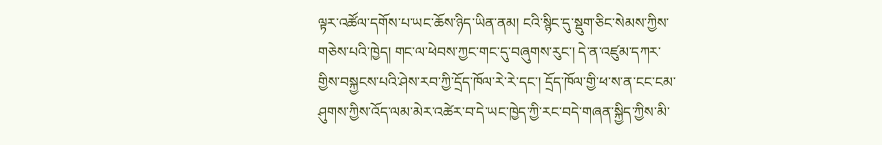ལྟར་འཚོལ་དགོས་པ་ཡང་ཆོས་ཉིད་ཡིན་ནམ། ངའི་སྙིང་དུ་སྡུག་ཅིང་སེམས་ཀྱིས་གཅེས་པའི་ཁྱེད། གང་ལ་ཕེབས་ཀྱང་གང་དུ་བཞུགས་རུང་། དེ་ན་འཛུམ་དཀར་གྱིས་བསྐྱངས་པའི་ཤེས་རབ་ཀྱི་དྲོད་ཁོལ་རེ་རེ་དང་། དྲོད་ཁོལ་གྱི་ཕ་ས་ན་ངང་ངམ་ཤུགས་ཀྱིས་འོད་ལམ་མེར་འཚེར་བ་དེ་ཡང་ཁྱེད་ཀྱི་རང་བདེ་གཞན་སྐྱིད་ཀྱིས་མི་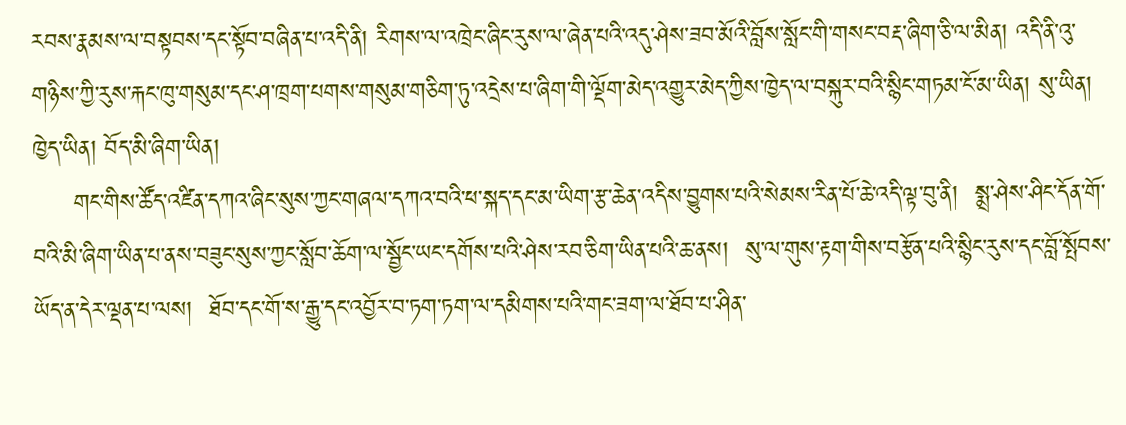རབས་རྣམས་ལ་བསྟབས་དང་སྟོབ་བཞིན་པ་འདི་ནི། རིགས་ལ་འཁྲེང་ཞིང་རུས་ལ་ཞེན་པའི་འདུ་ཤེས་ཟབ་མོའི་བློས་སློང་གི་གསང་བརྡ་ཞིག་ཅི་ལ་མིན། འདི་ནི་འུ་གཉིས་ཀྱི་རུས་རྐང་ཁུ་གསུམ་དང་ཤ་ཁྲག་པགས་གསུམ་གཅིག་ཏུ་འདྲེས་པ་ཞིག་གི་ལྡོག་མེད་འགྱུར་མེད་ཀྱིས་ཁྱེད་ལ་བསྐུར་བའི་སྙིང་གཏམ་ངོ་མ་ཡིན། སུ་ཡིན། ཁྱེད་ཡིན། བོད་མི་ཞིག་ཡིན།
     གང་གིས་ཚོད་འཛིན་དཀའ་ཞིང་སུས་ཀྱང་གཞལ་དཀའ་བའི་ཕ་སྐད་དང་མ་ཡིག་རྩ་ཆེན་འདིས་བྱུགས་པའི་སེམས་རིན་པོ་ཆེ་འདི་ལྟ་བུ་ནི།  སྨྲ་ཤེས་ཤིང་དོན་གོ་བའི་མི་ཞིག་ཡིན་པ་ནས་བཟུང་སུས་ཀྱང་སློབ་ཆོག་ལ་སྦྱོང་ཡང་དགོས་པའི་ཤེས་རབ་ཅིག་ཡིན་པའི་ཆ་ནས།  སུ་ལ་གུས་རྟག་གིས་བརྩོན་པའི་སྙིང་རུས་དང་བློ་སྤོབས་ཡོད་ན་དེར་ལྡན་པ་ལས།  ཐོབ་དང་གོ་ས་རྒྱུ་དང་འབྱོར་བ་ཏག་ཏག་ལ་དམིགས་པའི་གང་ཟག་ལ་ཐོབ་པ་ཤིན་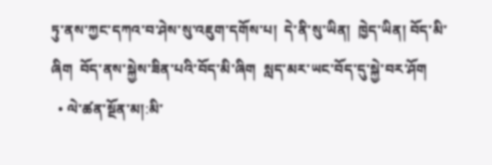ཏུ་ནས་ཀྱང་དཀའ་བ་ཤེས་སུ་འཇུག་དགོས་པ།  དེ་ནི་སུ་ཡིན།  ཁྱེད་ཡིན། བོད་མི་ཞིག  བོད་ནས་སྐྱེས་ཟིན་པའི་བོད་མི་ཞིག  སླད་མར་ཡང་བོད་དུ་སྐྱེ་བར་ཤོག
  • ལེ་ཚན་སྔོན་མ།:མི་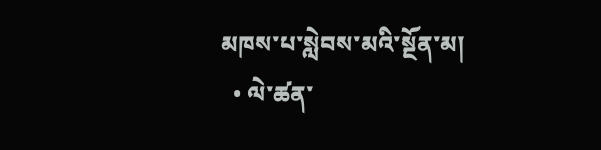མཁས་པ་སླེབས་མའི་སྔོན་མ།
  • ལེ་ཚན་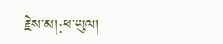རྗེས་མ།:ཕ་ཡུལ།